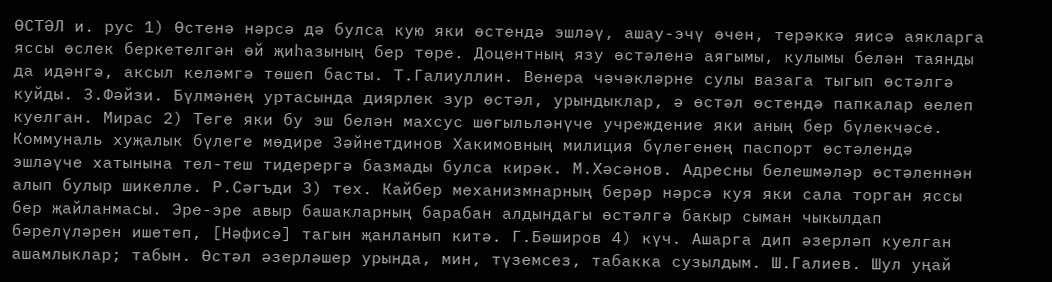ӨСТӘЛ и. рус 1) Өстенә нәрсә дә булса кую яки өстендә эшләү, ашау-эчү өчен, терәккә яисә аякларга яссы өслек беркетелгән өй җиһазының бер төре. Доцентның язу өстәленә аягымы, кулымы белән таянды да идәнгә, аксыл келәмгә төшеп басты. Т.Галиуллин. Венера чәчәкләрне сулы вазага тыгып өстәлгә куйды. З.Фәйзи. Бүлмәнең уртасында диярлек зур өстәл, урындыклар, ә өстәл өстендә папкалар өелеп куелган. Мирас 2) Теге яки бу эш белән махсус шөгыльләнүче учреждение яки аның бер бүлекчәсе. Коммуналь хуҗалык бүлеге мөдире Зәйнетдинов Хакимовның милиция бүлегенең паспорт өстәлендә эшләүче хатынына тел-теш тидерергә базмады булса кирәк. М.Хәсәнов. Адресны белешмәләр өстәленнән алып булыр шикелле. Р.Сәгъди 3) тех. Кайбер механизмнарның берәр нәрсә куя яки сала торган яссы бер җайланмасы. Эре-эре авыр башакларның барабан алдындагы өстәлгә бакыр сыман чыкылдап бәрелүләрен ишетеп, [Нәфисә] тагын җанланып китә. Г.Бәширов 4) күч. Ашарга дип әзерләп куелган ашамлыклар; табын. Өстәл әзерләшер урында, мин, түземсез, табакка сузылдым. Ш.Галиев. Шул уңай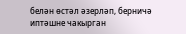белән өстәл әзерләп, берничә иптәшне чакырган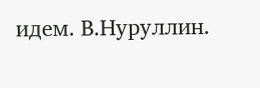идем. В.Нуруллин.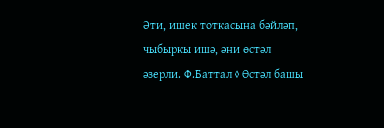Әти, ишек тоткасына бәйләп, чыбыркы ишә, әни өстәл әзерли. Ф.Баттал ◊ Өстәл башы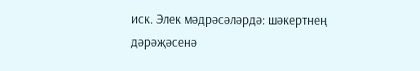иск. Элек мәдрәсәләрдә: шәкертнең дәрәҗәсенә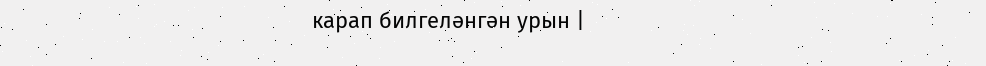карап билгеләнгән урын |